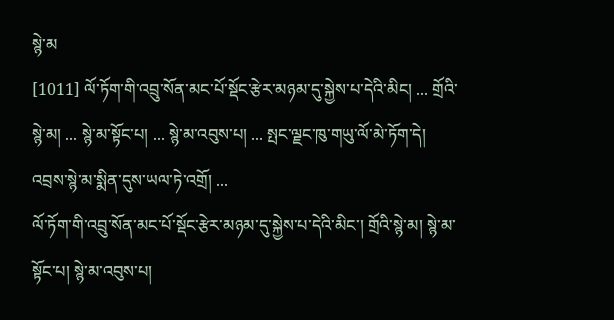སྙེ་མ
[1011] ལོ་ཏོག་གི་འབྲུ་སོན་མང་པོ་སྡོང་རྩེར་མཉམ་དུ་སྐྱེས་པ་དེའི་མིང། ... གྲོའི་སྙེ་མ། ... སྙེ་མ་སྟོང་པ། ... སྙེ་མ་འབུས་པ། ... སྤང་ལྗང་ཁུ་གཡུ་ལོ་མེ་ཏོག་དེ། འབྲས་སྙེ་མ་སྨིན་དུས་ཡལ་ཏེ་འགྲོ། ...
ལོ་ཏོག་གི་འབྲུ་སོན་མང་པོ་སྡོང་རྩེར་མཉམ་དུ་སྐྱེས་པ་དེའི་མིང་། གྲོའི་སྙེ་མ། སྙེ་མ་སྟོང་པ། སྙེ་མ་འབུས་པ།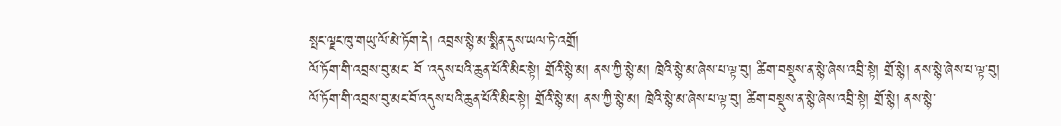སྤང་ལྗང་ཁུ་གཡུ་ལོ་མེ་ཏོག་དེ། འབྲས་སྙེ་མ་སྨིན་དུས་ཡལ་ཏེ་འགྲོ།
ལོ་ཏོག་གི་འབྲས་བུ་མང་ བོ ་འདུས་པའི་ཆུན་པོའི་མིང་སྟེ། གྲོའི་སྙེ་མ། ནས་ཀྱི་སྙེ་མ། ཁྲེའི་སྙེ་མ་ཞེས་པ་ལྟ་བུ། ཚིག་བསྡུས་ན་སྙེ་ཞེས་འབྲི་སྟེ། གྲོ་སྙེ། ནས་སྙེ་ཞེས་པ་ལྟ་བུ།
ལོ་ཏོག་གི་འབྲས་བུ་མང་བོ་འདུས་པའི་ཆུན་པོའི་མིང་སྟེ། གྲོའི་སྙེ་མ། ནས་ཀྱི་སྙེ་མ། ཁྲེའི་སྙེ་མ་ཞེས་པ་ལྟ་བུ། ཚིག་བསྡུས་ན་སྙེ་ཞེས་འབྲི་སྟེ། གྲོ་སྙེ། ནས་སྙེ་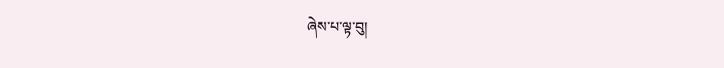ཞེས་པ་ལྟ་བུ།